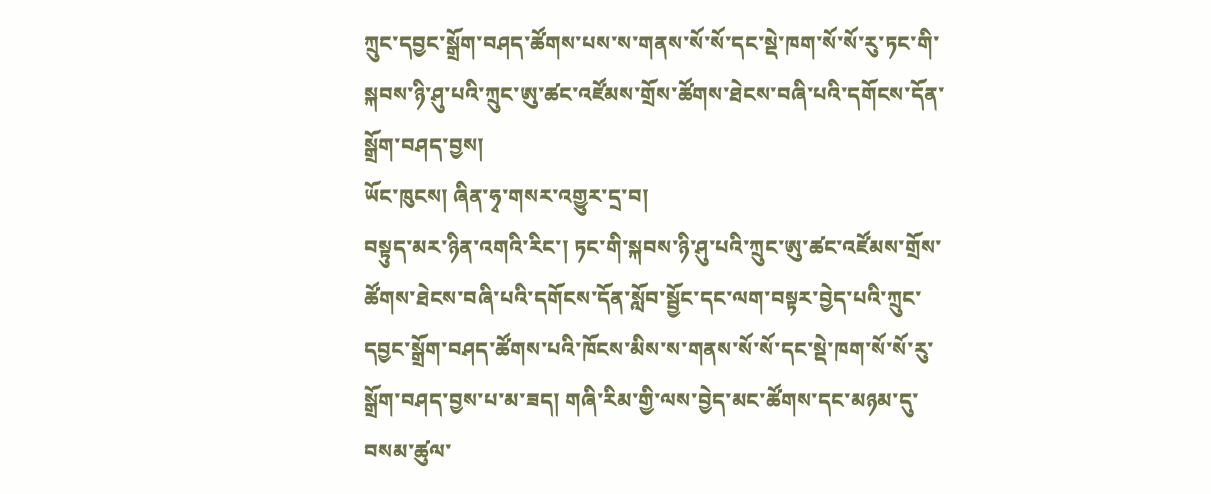ཀྲུང་དབྱང་སྒྲོག་བཤད་ཚོགས་པས་ས་གནས་སོ་སོ་དང་སྡེ་ཁག་སོ་སོ་རུ་ཏང་གི་སྐབས་ཉི་ཤུ་པའི་ཀྲུང་ཨུ་ཚང་འཛོམས་གྲོས་ཚོགས་ཐེངས་བཞི་པའི་དགོངས་དོན་སྒྲོག་བཤད་བྱས།
ཡོང་ཁུངས། ཞིན་ཧྭ་གསར་འགྱུར་དྲ་བ།
བསྟུད་མར་ཉིན་འགའི་རིང་། ཏང་གི་སྐབས་ཉི་ཤུ་པའི་ཀྲུང་ཨུ་ཚང་འཛོམས་གྲོས་ཚོགས་ཐེངས་བཞི་པའི་དགོངས་དོན་སློབ་སྦྱོང་དང་ལག་བསྟར་བྱེད་པའི་ཀྲུང་དབྱང་སྒྲོག་བཤད་ཚོགས་པའི་ཁོངས་མིས་ས་གནས་སོ་སོ་དང་སྡེ་ཁག་སོ་སོ་རུ་སྒྲོག་བཤད་བྱས་པ་མ་ཟད། གཞི་རིམ་གྱི་ལས་བྱེད་མང་ཚོགས་དང་མཉམ་དུ་བསམ་ཚུལ་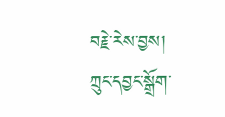བརྗེ་རེས་བྱས།
ཀྲུང་དབྱང་སྒྲོག་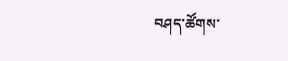བཤད་ཚོགས་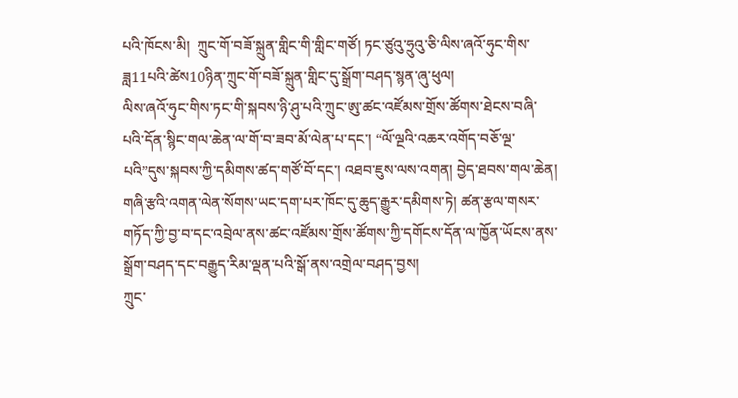པའི་ཁོངས་མི།  ཀྲུང་གོ་བཟོ་སྐྲུན་གླིང་གི་གླིང་གཙོ། ཏང་ཙུའུ་ཧྲུའུ་ཅི་ལིས་ཞའོ་ཧུང་གིས་ཟླ11པའི་ཚེས10ཉིན་ཀྲུང་གོ་བཟོ་སྐྲུན་གླིང་དུ་སྒྲོག་བཤད་སྙན་ཞུ་ཕུལ།
ལིས་ཞའོ་ཧུང་གིས་ཏང་གི་སྐབས་ཉི་ཤུ་པའི་ཀྲུང་ཨུ་ཚང་འཛོམས་གྲོས་ཚོགས་ཐེངས་བཞི་པའི་དོན་སྙིང་གལ་ཆེན་ལ་གོ་བ་ཟབ་མོ་ལེན་པ་དང་། “ལོ་ལྔའི་འཆར་འགོད་བཅོ་ལྔ་པའི”དུས་སྐབས་ཀྱི་དམིགས་ཚད་གཙོ་བོ་དང་། འཐབ་ཇུས་ལས་འགན། བྱེད་ཐབས་གལ་ཆེན། གཞི་རྩའི་འགན་ལེན་སོགས་ཡང་དག་པར་ཁོང་དུ་ཆུད་རྒྱུར་དམིགས་ཏེ། ཚན་རྩལ་གསར་གཏོད་ཀྱི་བྱ་བ་དང་འབྲེལ་ནས་ཚང་འཛོམས་གྲོས་ཚོགས་ཀྱི་དགོངས་དོན་ལ་ཁྱོན་ཡོངས་ནས་སྒྲོག་བཤད་དང་བརྒྱུད་རིམ་ལྡན་པའི་སྒོ་ནས་འགྲེལ་བཤད་བྱས།
ཀྲུང་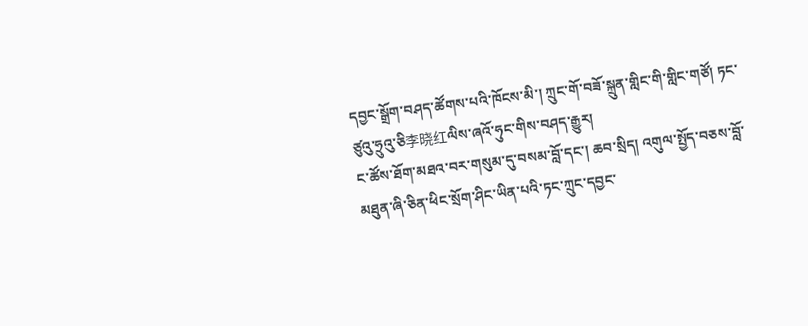དབྱང་སྒྲོག་བཤད་ཚོགས་པའི་ཁོངས་མི་། ཀྲུང་གོ་བཟོ་སྐྲུན་གླིང་གི་གླིང་གཙོ། ཏང་ཙུའུ་ཧྲུའུ་ཅི李晓红ལིས་ཞའོ་ཧུང་གིས་བཤད་རྒྱུར།
ང་ཚོས་ཐོག་མཐའ་བར་གསུམ་དུ་བསམ་བློ་དང་། ཆབ་སྲིད། འགུལ་སྤྱོད་བཅས་བློ་མཐུན་ཞི་ཅིན་ཕིང་སྲོག་ཤིང་ཡིན་པའི་ཏང་ཀྲུང་དབྱང་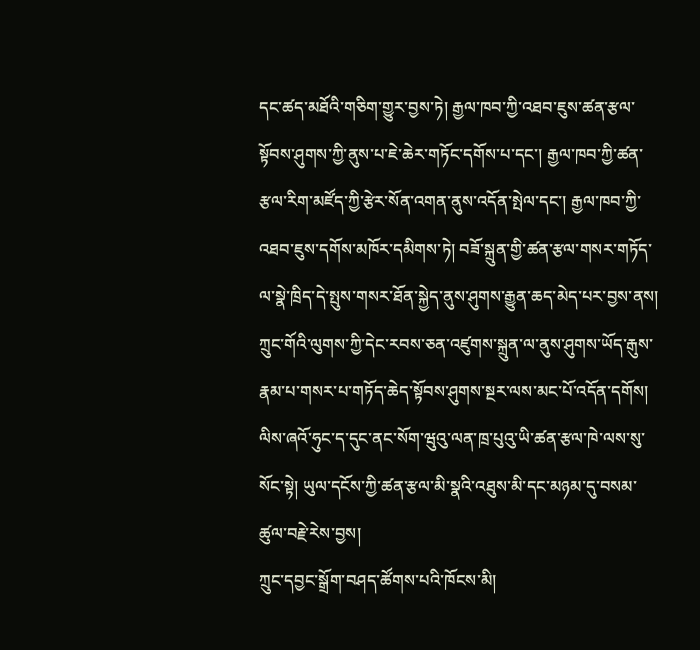དང་ཚད་མཐོའི་གཅིག་གྱུར་བྱས་ཏེ། རྒྱལ་ཁབ་ཀྱི་འཐབ་ཇུས་ཚན་རྩལ་སྟོབས་ཤུགས་ཀྱི་ནུས་པ་ཇེ་ཆེར་གཏོང་དགོས་པ་དང་། རྒྱལ་ཁབ་ཀྱི་ཚན་རྩལ་རིག་མཛོད་ཀྱི་རྩེར་སོན་འགན་ནུས་འདོན་སྤེལ་དང་། རྒྱལ་ཁབ་ཀྱི་འཐབ་ཇུས་དགོས་མཁོར་དམིགས་ཏེ། བཟོ་སྐྲུན་གྱི་ཚན་རྩལ་གསར་གཏོད་ལ་སྣེ་ཁྲིད་དེ་སྤུས་གསར་ཐོན་སྐྱེད་ནུས་ཤུགས་རྒྱུན་ཆད་མེད་པར་བྱས་ནས། ཀྲུང་གོའི་ལུགས་ཀྱི་དེང་རབས་ཅན་འཛུགས་སྐྲུན་ལ་ནུས་ཤུགས་ཡོད་རྒུས་རྣམ་པ་གསར་པ་གཏོད་ཆེད་སྟོབས་ཤུགས་སྔར་ལས་མང་པོ་འདོན་དགོས།
ལིས་ཞའོ་ཧུང་ད་དུང་ནང་སོག་ཝུའུ་ལན་ཁྲ་པུའུ་ཡི་ཚན་རྩལ་ཁེ་ལས་སུ་སོང་སྟེ། ཡུལ་དངོས་ཀྱི་ཚན་རྩལ་མི་སྣའི་འཐུས་མི་དང་མཉམ་དུ་བསམ་ཚུལ་བརྗེ་རེས་བྱས།
ཀྲུང་དབྱང་སྒྲོག་བཤད་ཚོགས་པའི་ཁོངས་མི།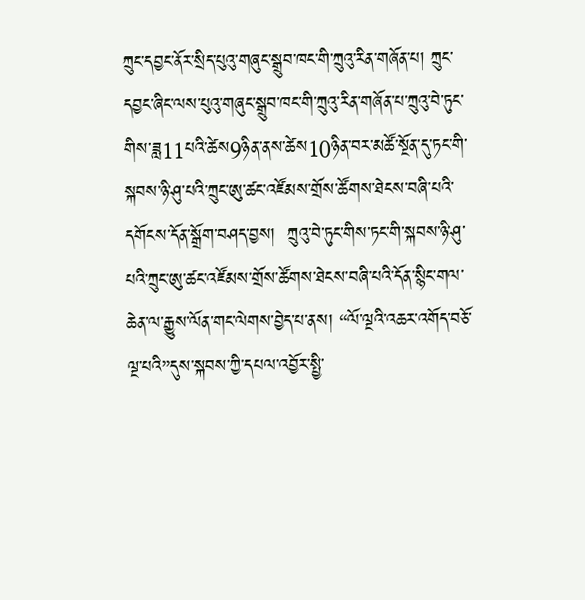ཀྲུང་དབྱང་ནོར་སྲིད་པུའུ་གཞུང་སྒྲུབ་ཁང་གི་ཀྲུའུ་རིན་གཞོན་པ། ཀྲུང་དབྱང་ཞིང་ལས་པུའུ་གཞུང་སྒྲུབ་ཁང་གི་ཀྲུའུ་རིན་གཞོན་པ་ཀྲུའུ་བེ་ཏུང་གིས་ཟླ11པའི་ཚེས9ཉིན་ནས་ཚེས10ཉིན་བར་མཚོ་སྔོན་དུ་ཏང་གི་སྐབས་ཉི་ཤུ་པའི་ཀྲུང་ཨུ་ཚང་འཛོམས་གྲོས་ཚོགས་ཐེངས་བཞི་པའི་དགོངས་དོན་སྒྲོག་བཤད་བྱས།  ཀྲུའུ་བེ་ཏུང་གིས་ཏང་གི་སྐབས་ཉི་ཤུ་པའི་ཀྲུང་ཨུ་ཚང་འཛོམས་གྲོས་ཚོགས་ཐེངས་བཞི་པའི་དོན་སྙིང་གལ་ཆེན་ལ་རྒྱུས་ལོན་གང་ལེགས་བྱེད་པ་ནས། “ལོ་ལྔའི་འཆར་འགོད་བཅོ་ལྔ་པའི”དུས་སྐབས་ཀྱི་དཔལ་འབྱོར་སྤྱི་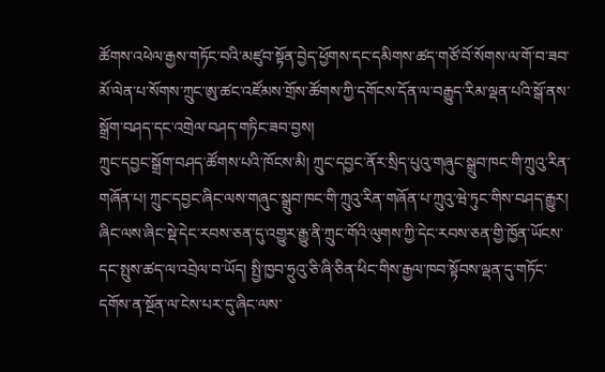ཚོགས་འཕེལ་རྒྱས་གཏོང་བའི་མཛུབ་སྟོན་བྱེད་ཕྱོགས་དང་དམིགས་ཚད་གཙོ་བོ་སོགས་ལ་གོ་བ་ཟབ་མོ་ལེན་པ་སོགས་ཀྲུང་ཨུ་ཚང་འཛོམས་གྲོས་ཚོགས་ཀྱི་དགོངས་དོན་ལ་བརྒྱུད་རིམ་ལྡན་པའི་སྒོ་ནས་སྒྲོག་བཤད་དང་འགྲེལ་བཤད་གཏིང་ཟབ་བྱས།
ཀྲུང་དབྱང་སྒྲོག་བཤད་ཚོགས་པའི་ཁོངས་མི། ཀྲུང་དབྱང་ནོར་སྲིད་པུའུ་གཞུང་སྒྲུབ་ཁང་གི་ཀྲུའུ་རིན་གཞོན་པ། ཀྲུང་དབྱང་ཞིང་ལས་གཞུང་སྒྲུབ་ཁང་གི་ཀྲུའུ་རིན་གཞོན་པ་ཀྲུའུ་ཝེ་ཏུང་གིས་བཤད་རྒྱུར།
ཞིང་ལས་ཞིང་སྡེ་དེང་རབས་ཅན་དུ་འགྱུར་རྒྱུ་ནི་ཀྲུང་གོའི་ལུགས་ཀྱི་དེང་རབས་ཅན་གྱི་ཁྱོན་ཡོངས་དང་སྤུས་ཚད་ལ་འབྲེལ་བ་ཡོད། སྤྱི་ཁྱབ་ཧྲུའུ་ཅི་ཞི་ཅིན་ཕིང་གིས་རྒྱལ་ཁབ་སྟོབས་ལྡན་དུ་གཏོང་དགོས་ན་སྔོན་ལ་ངེས་པར་དུ་ཞིང་ལས་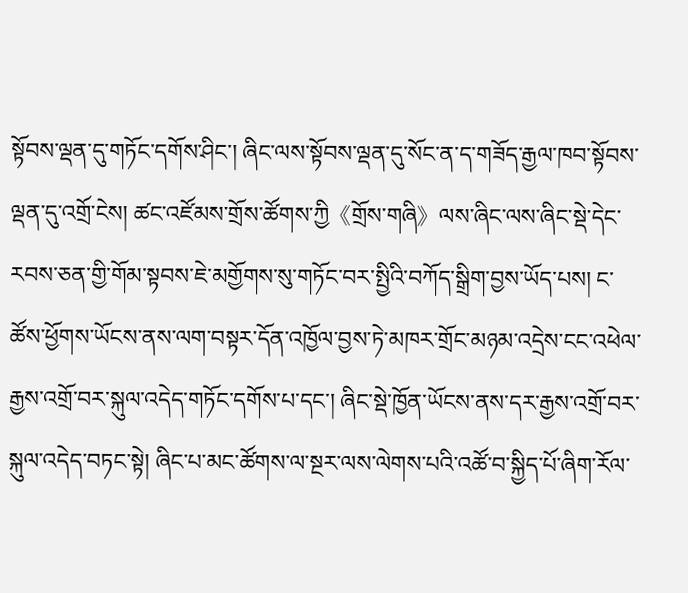སྟོབས་ལྡན་དུ་གཏོང་དགོས་ཤིང་། ཞིང་ལས་སྟོབས་ལྡན་དུ་སོང་ན་ད་གཟོད་རྒྱལ་ཁབ་སྟོབས་ལྡན་དུ་འགྲོ་ངེས། ཚང་འཛོམས་གྲོས་ཚོགས་ཀྱི《གྲོས་གཞི》ལས་ཞིང་ལས་ཞིང་སྡེ་དེང་རབས་ཅན་གྱི་གོམ་སྟབས་ཇེ་མགྱོགས་སུ་གཏོང་བར་སྤྱིའི་བཀོད་སྒྲིག་བྱས་ཡོད་པས། ང་ཚོས་ཕྱོགས་ཡོངས་ནས་ལག་བསྟར་དོན་འཁྱོལ་བྱས་ཏེ་མཁར་གྲོང་མཉམ་འདྲེས་ངང་འཕེལ་རྒྱས་འགྲོ་བར་སྐུལ་འདེད་གཏོང་དགོས་པ་དང་། ཞིང་སྡེ་ཁྱོན་ཡོངས་ནས་དར་རྒྱས་འགྲོ་བར་སྐུལ་འདེད་བཏང་སྟེ། ཞིང་པ་མང་ཚོགས་ལ་སྔར་ལས་ལེགས་པའི་འཚོ་བ་སྐྱིད་པོ་ཞིག་རོལ་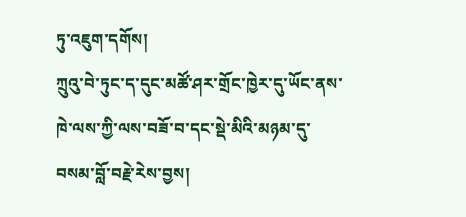ཏུ་འཇུག་དགོས།
ཀྲུའུ་བེ་ཏུང་ད་དུང་མཚོ་ཤར་གྲོང་ཁྱེར་དུ་ཡོང་ནས་ཁེ་ལས་ཀྱི་ལས་བཟོ་བ་དང་སྡེ་མིའི་མཉམ་དུ་བསམ་བློ་བརྗེ་རེས་བྱས།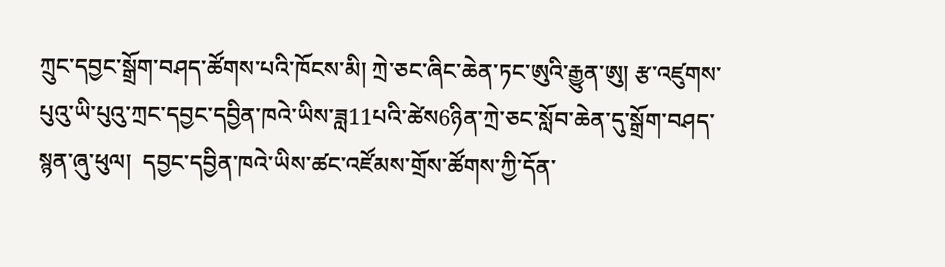ཀྲུང་དབྱང་སྒྲོག་བཤད་ཚོགས་པའི་ཁོངས་མི། ཀྲེ་ཅང་ཞིང་ཆེན་ཏང་ཨུའི་རྒྱུན་ཨུ། རྩ་འཛུགས་པུའུ་ཡི་པུའུ་ཀྲང་དབྱང་དབྱིན་ཁའེ་ཡིས་ཟླ11པའི་ཚེས6ཉིན་ཀྲེ་ཅང་སློབ་ཆེན་དུ་སྒྲོག་བཤད་སྙན་ཞུ་ཕུལ།  དབྱང་དབྱིན་ཁའེ་ཡིས་ཚང་འཛོམས་གྲོས་ཚོགས་ཀྱི་དོན་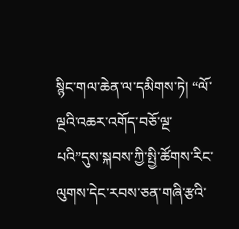སྙིང་གལ་ཆེན་ལ་དམིགས་ཏེ། “ལོ་ལྔའི་འཆར་འགོད་བཅོ་ལྔ་པའི”དུས་སྐབས་ཀྱི་སྤྱི་ཚོགས་རིང་ལུགས་དེང་རབས་ཅན་གཞི་རྩའི་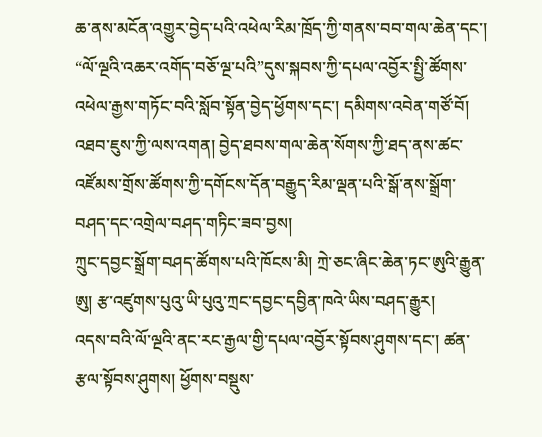ཆ་ནས་མངོན་འགྱུར་བྱེད་པའི་འཕེལ་རིམ་ཁྲོད་ཀྱི་གནས་བབ་གལ་ཆེན་དང་། “ལོ་ལྔའི་འཆར་འགོད་བཅོ་ལྔ་པའི”དུས་སྐབས་ཀྱི་དཔལ་འབྱོར་སྤྱི་ཚོགས་འཕེལ་རྒྱས་གཏོང་བའི་སློབ་སྟོན་བྱེད་ཕྱོགས་དང་། དམིགས་འབེན་གཙོ་བོ། འཐབ་ཇུས་ཀྱི་ལས་འགན། བྱེད་ཐབས་གལ་ཆེན་སོགས་ཀྱི་ཐད་ནས་ཚང་འཛོམས་གྲོས་ཚོགས་ཀྱི་དགོངས་དོན་བརྒྱུད་རིམ་ལྡན་པའི་སྒོ་ནས་སྒྲོག་བཤད་དང་འགྲེལ་བཤད་གཏིང་ཟབ་བྱས།
ཀྲུང་དབྱང་སྒྲོག་བཤད་ཚོགས་པའི་ཁོངས་མི། ཀྲེ་ཅང་ཞིང་ཆེན་ཏང་ཨུའི་རྒྱུན་ཨུ། རྩ་འཛུགས་པུའུ་ཡི་པུའུ་ཀྲང་དབྱང་དབྱིན་ཁའེ་ཡིས་བཤད་རྒྱུར།
འདས་བའི་ལོ་ལྔའི་ནང་རང་རྒྱལ་གྱི་དཔལ་འབྱོར་སྟོབས་ཤུགས་དང་། ཚན་རྩལ་སྟོབས་ཤུགས། ཕྱོགས་བསྡུས་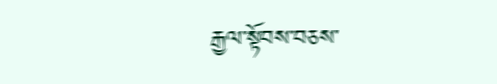རྒྱལ་སྟོབས་བཅས་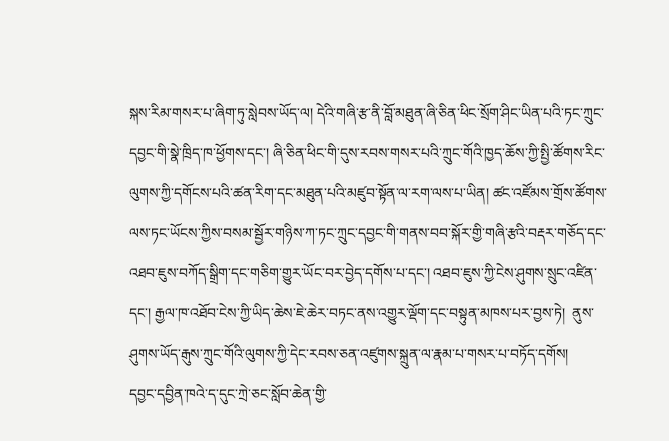སྐས་རིམ་གསར་པ་ཞིག་ཏུ་སླེབས་ཡོད་ལ། དེའི་གཞི་རྩ་ནི་བློ་མཐུན་ཞི་ཅིན་ཕིང་སྲོག་ཤིང་ཡིན་པའི་ཏང་ཀྲུང་དབྱང་གི་སྣེ་ཁྲིད་ཁ་ཕྱོགས་དང་། ཞི་ཅིན་ཕིང་གི་དུས་རབས་གསར་པའི་ཀྲུང་གོའི་ཁྱད་ཆོས་ཀྱི་སྤྱི་ཚོགས་རིང་ལུགས་ཀྱི་དགོངས་པའི་ཚན་རིག་དང་མཐུན་པའི་མཛུབ་སྟོན་ལ་རག་ལས་པ་ཡིན། ཚང་འཛོམས་གྲོས་ཚོགས་ལས་ཏང་ཡོངས་ཀྱིས་བསམ་སྦྱོར་གཉིས་ཀ་ཏང་ཀྲུང་དབྱང་གི་གནས་བབ་སྐོར་གྱི་གཞི་རྩའི་བརྡར་གཅོད་དང་འཐབ་ཇུས་བཀོད་སྒྲིག་དང་གཅིག་གྱུར་ཡོང་བར་བྱེད་དགོས་པ་དང་། འཐབ་ཇུས་ཀྱི་ངེས་ཤུགས་སྲུང་འཛིན་དང་། རྒྱལ་ཁ་འཐོབ་ངེས་ཀྱི་ཡིད་ཆེས་ཇེ་ཆེར་བཏང་ནས་འགྱུར་ལྡོག་དང་བསྟུན་མཁས་པར་བྱས་ཏེ།  ནུས་ཤུགས་ཡོད་རྒུས་ཀྲུང་གོའི་ལུགས་ཀྱི་དེང་རབས་ཅན་འཛུགས་སྐྲུན་ལ་རྣམ་པ་གསར་པ་བཏོད་དགོས།
དབྱང་དབྱིན་ཁའེ་ད་དུང་ཀྲེ་ཅང་སློབ་ཆེན་གྱི་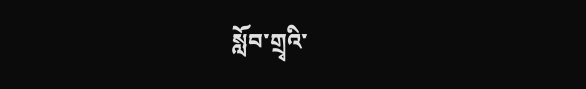སློབ་གྲྭའི་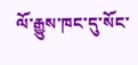ལོ་རྒྱུས་ཁང་དུ་སོང་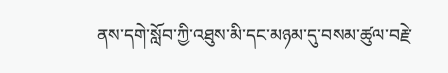ནས་དགེ་སློབ་ཀྱི་འཐུས་མི་དང་མཉམ་དུ་བསམ་ཚུལ་བརྗེ་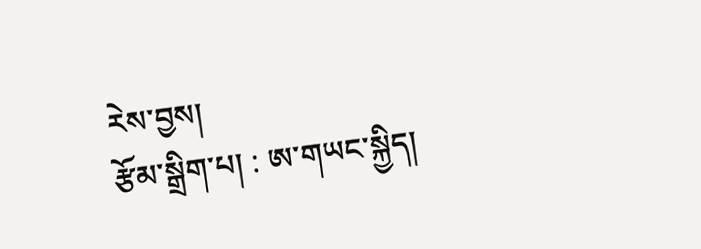རེས་བྱས།
རྩོམ་སྒྲིག་པ། : ཨ་གཡང་སྐྱིད།